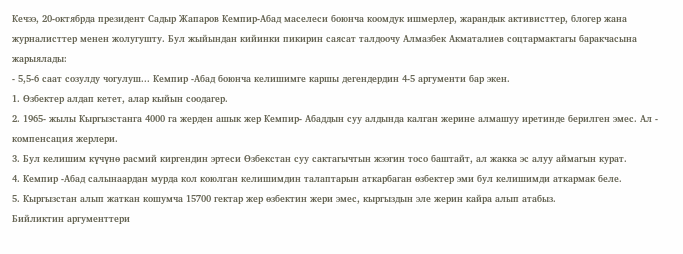Кечээ, 20-октябрда президент Садыр Жапаров Кемпир-Абад маселеси боюнча коомдук ишмерлер, жарандык активисттер, блогер жана журналисттер менен жолугушту. Бул жыйындан кийинки пикирин саясат талдоочу Алмазбек Акматалиев соцтармактагы баракчасына жарыялады:
- 5,5-6 саат созулду чогулуш... Кемпир -Абад боюнча келишимге каршы дегендердин 4-5 аргументи бар экен.
1. Өзбектер алдап кетет, алар кыйын соодагер.
2. 1965- жылы Кыргызстанга 4000 га жерден ашык жер Кемпир- Абаддын суу алдында калган жерине алмашуу иретинде берилген эмес. Ал - компенсация жерлери.
3. Бул келишим күчүнө расмий киргендин эртеси Өзбекстан суу сактагычтын жээгин тосо баштайт, ал жакка эс алуу аймагын курат.
4. Кемпир -Абад салынаардан мурда кол коюлган келишимдин талаптарын аткарбаган өзбектер эми бул келишимди аткармак беле.
5. Кыргызстан алып жаткан кошумча 15700 гектар жер өзбектин жери эмес, кыргыздын эле жерин кайра алып атабыз.
Бийликтин аргументтери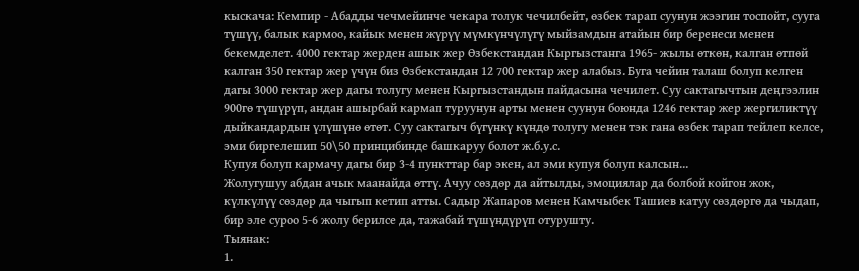кыскача: Кемпир - Абадды чечмейинче чекара толук чечилбейт, өзбек тарап суунун жээгин тоспойт, сууга түшүү, балык кармоо, кайык менен жүрүү мүмкүнчүлүгү мыйзамдын атайын бир беренеси менен бекемделет. 4000 гектар жерден ашык жер Өзбекстандан Кыргызстанга 1965- жылы өткөн, калган өтпөй калган 350 гектар жер үчүн биз Өзбекстандан 12 700 гектар жер алабыз. Буга чейин талаш болуп келген дагы 3000 гектар жер дагы толугу менен Кыргызстандын пайдасына чечилет. Суу сактагычтын деңгээлин 900гө түшүрүп, андан ашырбай кармап туруунун арты менен суунун боюнда 1246 гектар жер жергиликтүү дыйкандардын үлүшүнө өтөт. Суу сактагыч бүгүнкү күндө толугу менен тэк гана өзбек тарап тейлеп келсе, эми биргелешип 50\50 принцибинде башкаруу болот ж.б.у.с.
Купуя болуп кармачу дагы бир 3-4 пункттар бар экен, ал эми купуя болуп калсын...
Жолугушуу абдан ачык маанайда өттү. Ачуу сөздөр да айтылды, эмоциялар да болбой койгон жок, күлкүлүү сөздөр да чыгып кетип атты. Садыр Жапаров менен Камчыбек Ташиев катуу сөздөргө да чыдап, бир эле суроо 5-6 жолу берилсе да, тажабай түшүндүрүп отурушту.
Тыянак:
1.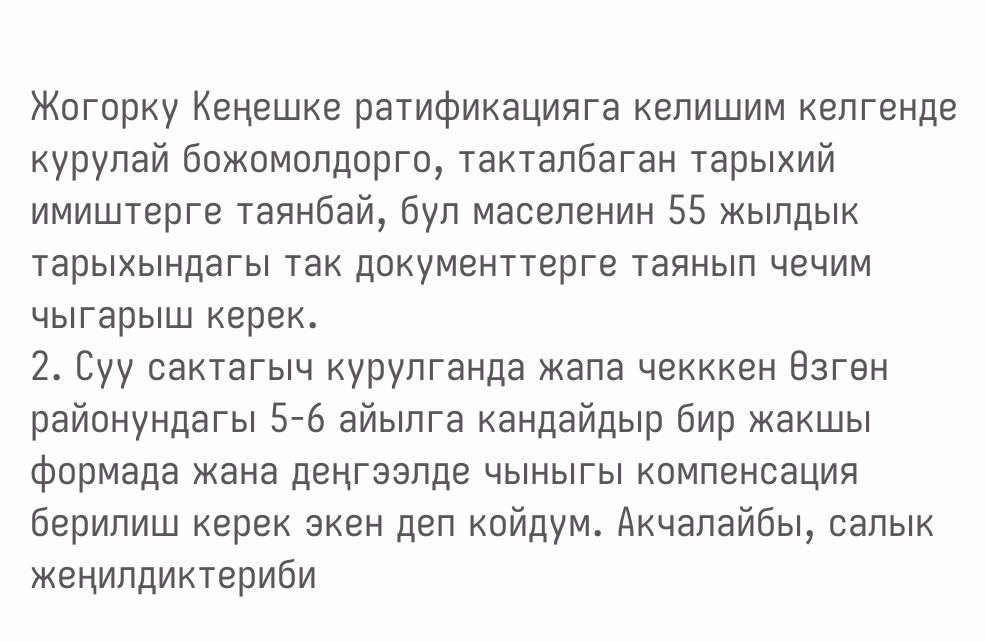Жогорку Кеңешке ратификацияга келишим келгенде курулай божомолдорго, такталбаган тарыхий имиштерге таянбай, бул маселенин 55 жылдык тарыхындагы так документтерге таянып чечим чыгарыш керек.
2. Суу сактагыч курулганда жапа чекккен Өзгөн районундагы 5-6 айылга кандайдыр бир жакшы формада жана деңгээлде чыныгы компенсация берилиш керек экен деп койдум. Акчалайбы, салык жеңилдиктериби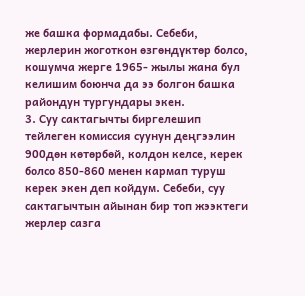же башка формадабы. Себеби, жерлерин жоготкон өзгөндүктөр болсо, кошумча жерге 1965- жылы жана бул келишим боюнча да ээ болгон башка райондун тургундары экен.
3. Суу сактагычты биргелешип тейлеген комиссия суунун деңгээлин 900дөн көтөрбөй, колдон келсе, керек болсо 850-860 менен кармап туруш керек экен деп койдум. Себеби, суу сактагычтын айынан бир топ жээктеги жерлер сазга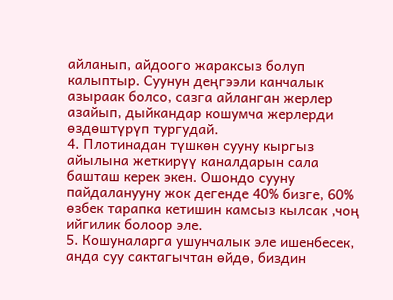айланып, айдоого жараксыз болуп калыптыр. Суунун деңгээли канчалык азыраак болсо, сазга айланган жерлер азайып, дыйкандар кошумча жерлерди өздөштүрүп тургудай.
4. Плотинадан түшкөн сууну кыргыз айылына жеткирүү каналдарын сала башташ керек экен. Ошондо сууну пайдаланууну жок дегенде 40% бизге, 60% өзбек тарапка кетишин камсыз кылсак ,чоң ийгилик болоор эле.
5. Кошуналарга ушунчалык эле ишенбесек, анда суу сактагычтан өйдө, биздин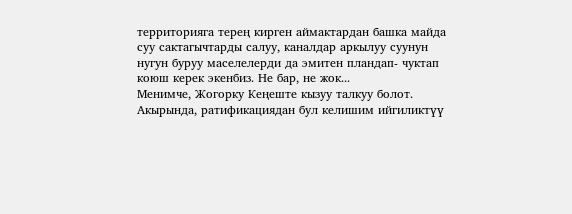территорияга терең кирген аймактардан башка майда суу сактагычтарды салуу, каналдар аркылуу суунун нугун буруу маселелерди да эмитен пландап- чуктап коюш керек экенбиз. Не бар, не жок...
Менимче, Жогорку Кеңеште кызуу талкуу болот. Акырында, ратификациядан бул келишим ийгиликтүү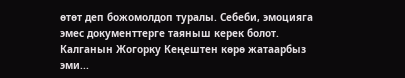өтөт деп божомолдоп туралы. Себеби, эмоцияга эмес документтерге таяныш керек болот. Калганын Жогорку Кеңештен көрө жатаарбыз эми...